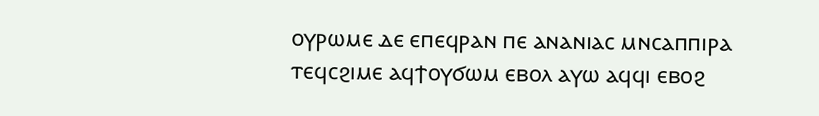ⲟⲩⲣⲱⲙⲉ ⲇⲉ ⲉⲡⲉϥⲣⲁⲛ ⲡⲉ ⲁⲛⲁⲛⲓⲁⲥ ⲙⲛⲥⲁⲡⲡⲓⲣⲁ ⲧⲉϥⲥϩⲓⲙⲉ ⲁϥϯⲟⲩϭⲱⲙ ⲉⲃⲟⲗ ⲁⲩⲱ ⲁϥϥⲓ ⲉⲃⲟϩ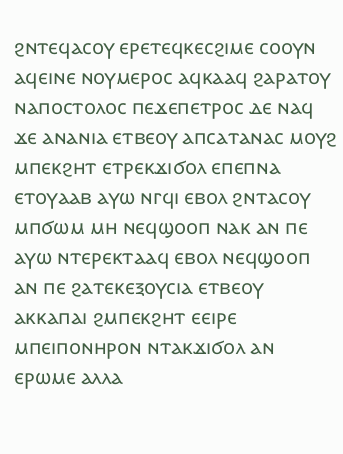ϩⲛⲧⲉϥⲁⲥⲟⲩ ⲉⲣⲉⲧⲉϥⲕⲉⲥϩⲓⲙⲉ ⲥⲟⲟⲩⲛ ⲁϥⲉⲓⲛⲉ ⲛⲟⲩⲙⲉⲣⲟⲥ ⲁϥⲕⲁⲁϥ ϩⲁⲣⲁⲧⲟⲩ ⲛⲁⲡⲟⲥⲧⲟⲗⲟⲥ ⲡⲉϫⲉⲡⲉⲧⲣⲟⲥ ⲇⲉ ⲛⲁϥ ϫⲉ ⲁⲛⲁⲛⲓⲁ ⲉⲧⲃⲉⲟⲩ ⲁⲡⲥⲁⲧⲁⲛⲁⲥ ⲙⲟⲩϩ ⲙⲡⲉⲕϩⲏⲧ ⲉⲧⲣⲉⲕϫⲓϭⲟⲗ ⲉⲡⲉⲡⲛⲁ ⲉⲧⲟⲩⲁⲁⲃ ⲁⲩⲱ ⲛⲅϥⲓ ⲉⲃⲟⲗ ϩⲛⲧⲁⲥⲟⲩ ⲙⲡϭⲱⲙ ⲙⲏ ⲛⲉϥϣⲟⲟⲡ ⲛⲁⲕ ⲁⲛ ⲡⲉ ⲁⲩⲱ ⲛⲧⲉⲣⲉⲕⲧⲁⲁϥ ⲉⲃⲟⲗ ⲛⲉϥϣⲟⲟⲡ ⲁⲛ ⲡⲉ ϩⲁⲧⲉⲕⲉⲝⲟⲩⲥⲓⲁ ⲉⲧⲃⲉⲟⲩ ⲁⲕⲕⲁⲡⲁⲓ ϩⲙⲡⲉⲕϩⲏⲧ ⲉⲉⲓⲣⲉ ⲙⲡⲉⲓⲡⲟⲛⲏⲣⲟⲛ ⲛⲧⲁⲕϫⲓϭⲟⲗ ⲁⲛ ⲉⲣⲱⲙⲉ ⲁⲗⲗⲁ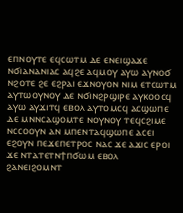ⲉⲡⲛⲟⲩⲧⲉ ⲉϥⲥⲱⲧⲙ ⲇⲉ ⲉⲛⲉⲓϣⲁϫⲉ ⲛϭⲓⲁⲛⲁⲛⲓⲁⲥ ⲁϥϩⲉ ⲁϥⲙⲟⲩ ⲁⲩⲱ ⲁⲩⲛⲟϭ ⲛϩⲟⲧⲉ ϩⲉ ⲉϩⲣⲁⲓ ⲉϫⲛⲟⲩⲟⲛ ⲛⲓⲙ ⲉⲧⲥⲱⲧⲙ ⲁⲩⲧⲱⲟⲩⲛⲟⲩ ⲇⲉ ⲛϭⲓⲛϩⲣϣⲓⲣⲉ ⲁⲩⲕⲟⲟⲥϥ ⲁⲩⲱ ⲁⲩϫⲓⲧϥ ⲉⲃⲟⲗ ⲁⲩⲧⲟⲙⲥϥ ⲁⲥϣⲱⲡⲉ ⲇⲉ ⲙⲛⲛⲥⲁϣⲟⲙⲧⲉ ⲛⲟⲩⲛⲟⲩ ⲧⲉϥⲥϩⲓⲙⲉ ⲛⲥⲥⲟⲟⲩⲛ ⲁⲛ ⲙⲡⲉⲛⲧⲁϥϣⲱⲡⲉ ⲁⲥⲉⲓ ⲉϩⲟⲩⲛ ⲡⲉϫⲉⲡⲉⲧⲣⲟⲥ ⲛⲁⲥ ϫⲉ ⲁϫⲓⲥ ⲉⲣⲟⲓ ϫⲉ ⲛⲧⲁⲧⲉⲧⲛϯⲡϭⲱⲙ ⲉⲃⲟⲗ ϩⲁⲛⲉⲓϩⲟⲙⲛⲧ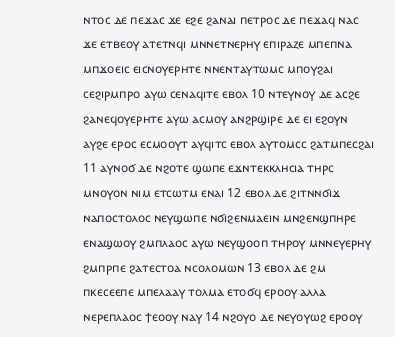ⲛⲧⲟⲥ ⲇⲉ ⲡⲉϫⲁⲥ ϫⲉ ⲉϩⲉ ϩⲁⲛⲁⲓ ⲡⲉⲧⲣⲟⲥ ⲇⲉ ⲡⲉϫⲁϥ ⲛⲁⲥ ϫⲉ ⲉⲧⲃⲉⲟⲩ ⲁⲧⲉⲧⲛϥⲓ ⲙⲛⲛⲉⲧⲛⲉⲣⲏⲩ ⲉⲡⲓⲣⲁⲍⲉ ⲙⲡⲉⲡⲛⲁ ⲙⲡϫⲟⲉⲓⲥ ⲉⲓⲥⲛⲟⲩⲉⲣⲏⲧⲉ ⲛⲛⲉⲛⲧⲁⲩⲧⲱⲙⲥ ⲙⲡⲟⲩϩⲁⲓ ⲥⲉϩⲓⲣⲙⲡⲣⲟ ⲁⲩⲱ ⲥⲉⲛⲁϥⲓⲧⲉ ⲉⲃⲟⲗ 10 ⲛⲧⲉⲩⲛⲟⲩ ⲇⲉ ⲁⲥϩⲉ ϩⲁⲛⲉϥⲟⲩⲉⲣⲏⲧⲉ ⲁⲩⲱ ⲁⲥⲙⲟⲩ ⲁⲛϩⲣϣⲓⲣⲉ ⲇⲉ ⲉⲓ ⲉϩⲟⲩⲛ ⲁⲩϩⲉ ⲉⲣⲟⲥ ⲉⲥⲙⲟⲟⲩⲧ ⲁⲩϥⲓⲧⲥ ⲉⲃⲟⲗ ⲁⲩⲧⲟⲙⲥⲥ ϩⲁⲧⲙⲡⲉⲥϩⲁⲓ 11 ⲁⲩⲛⲟϭ ⲇⲉ ⲛϩⲟⲧⲉ ϣⲱⲡⲉ ⲉϫⲛⲧⲉⲕⲕⲗⲏⲥⲓⲁ ⲧⲏⲣⲥ ⲙⲛⲟⲩⲟⲛ ⲛⲓⲙ ⲉⲧⲥⲱⲧⲙ ⲉⲛⲁⲓ 12 ⲉⲃⲟⲗ ⲇⲉ ϩⲓⲧⲛⲛϭⲓϫ ⲛⲁⲡⲟⲥⲧⲟⲗⲟⲥ ⲛⲉⲩϣⲱⲡⲉ ⲛϭⲓϩⲉⲛⲙⲁⲉⲓⲛ ⲙⲛϩⲉⲛϣⲡⲏⲣⲉ ⲉⲛⲁϣⲱⲟⲩ ϩⲙⲡⲗⲁⲟⲥ ⲁⲩⲱ ⲛⲉⲩϣⲟⲟⲡ ⲧⲏⲣⲟⲩ ⲙⲛⲛⲉⲩⲉⲣⲏⲩ ϩⲙⲡⲣⲡⲉ ϩⲁⲧⲉⲥⲧⲟⲁ ⲛⲥⲟⲗⲟⲙⲱⲛ 13 ⲉⲃⲟⲗ ⲇⲉ ϩⲙ ⲡⲕⲉⲥⲉⲉⲡⲉ ⲙⲡⲉⲗⲁⲁⲩ ⲧⲟⲗⲙⲁ ⲉⲧⲟϭϥ ⲉⲣⲟⲟⲩ ⲁⲗⲗⲁ ⲛⲉⲣⲉⲡⲗⲁⲟⲥ ϯⲉⲟⲟⲩ ⲛⲁⲩ 14 ⲛϩⲟⲩⲟ ⲇⲉ ⲛⲉⲩⲟⲩⲱϩ ⲉⲣⲟⲟⲩ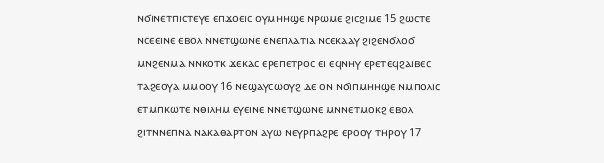ⲛϭⲓⲛⲉⲧⲡⲓⲥⲧⲉⲩⲉ ⲉⲡϫⲟⲉⲓⲥ ⲟⲩⲙⲏⲏϣⲉ ⲛⲣⲱⲙⲉ ϩⲓⲥϩⲓⲙⲉ 15 ϩⲱⲥⲧⲉ ⲛⲥⲉⲉⲓⲛⲉ ⲉⲃⲟⲗ ⲛⲛⲉⲧϣⲱⲛⲉ ⲉⲛⲉⲡⲗⲁⲧⲓⲁ ⲛⲥⲉⲕⲁⲁⲩ ϩⲓϩⲉⲛϭⲗⲟϭ ⲙⲛϩⲉⲛⲙⲁ ⲛⲛⲕⲟⲧⲕ ϫⲉⲕⲁⲥ ⲉⲣⲉⲡⲉⲧⲣⲟⲥ ⲉⲓ ⲉϥⲛⲏⲩ ⲉⲣⲉⲧⲉϥϩⲁⲓⲃⲉⲥ ⲧⲁϩⲉⲟⲩⲁ ⲙⲙⲟⲟⲩ 16 ⲛⲉϣⲁⲩⲥⲱⲟⲩϩ ⲇⲉ ⲟⲛ ⲛϭⲓⲡⲙⲏⲏϣⲉ ⲛⲙⲡⲟⲗⲓⲥ ⲉⲧⲙⲡⲕⲱⲧⲉ ⲛⲑⲓⲗⲏⲙ ⲉⲩⲉⲓⲛⲉ ⲛⲛⲉⲧϣⲱⲛⲉ ⲙⲛⲛⲉⲧⲙⲟⲕϩ ⲉⲃⲟⲗ ϩⲓⲧⲛⲛⲉⲡⲛⲁ ⲛⲁⲕⲁⲑⲁⲣⲧⲟⲛ ⲁⲩⲱ ⲛⲉⲩⲣⲡⲁϩⲣⲉ ⲉⲣⲟⲟⲩ ⲧⲏⲣⲟⲩ 17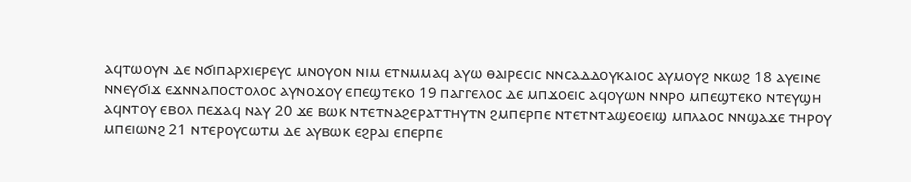ⲁϥⲧⲱⲟⲩⲛ ⲇⲉ ⲛϭⲓⲡⲁⲣⲭⲓⲉⲣⲉⲩⲥ ⲙⲛⲟⲩⲟⲛ ⲛⲓⲙ ⲉⲧⲛⲙⲙⲁϥ ⲁⲩⲱ ⲑⲁⲓⲣⲉⲥⲓⲥ ⲛⲛⲥⲁⲇⲇⲟⲩⲕⲁⲓⲟⲥ ⲁⲩⲙⲟⲩϩ ⲛⲕⲱϩ 18 ⲁⲩⲉⲓⲛⲉ ⲛⲛⲉⲩϭⲓϫ ⲉϫⲛⲛⲁⲡⲟⲥⲧⲟⲗⲟⲥ ⲁⲩⲛⲟϫⲟⲩ ⲉⲡⲉϣⲧⲉⲕⲟ 19 ⲡⲁⲅⲅⲉⲗⲟⲥ ⲇⲉ ⲙⲡϫⲟⲉⲓⲥ ⲁϥⲟⲩⲱⲛ ⲛⲛⲣⲟ ⲙⲡⲉϣⲧⲉⲕⲟ ⲛⲧⲉⲩϣⲏ ⲁϥⲛⲧⲟⲩ ⲉⲃⲟⲗ ⲡⲉϫⲁϥ ⲛⲁⲩ 20 ϫⲉ ⲃⲱⲕ ⲛⲧⲉⲧⲛⲁϩⲉⲣⲁⲧⲧⲏⲩⲧⲛ ϩⲙⲡⲉⲣⲡⲉ ⲛⲧⲉⲧⲛⲧⲁϣⲉⲟⲉⲓϣ ⲙⲡⲗⲁⲟⲥ ⲛⲛϣⲁϫⲉ ⲧⲏⲣⲟⲩ ⲙⲡⲉⲓⲱⲛϩ 21 ⲛⲧⲉⲣⲟⲩⲥⲱⲧⲙ ⲇⲉ ⲁⲩⲃⲱⲕ ⲉϩⲣⲁⲓ ⲉⲡⲉⲣⲡⲉ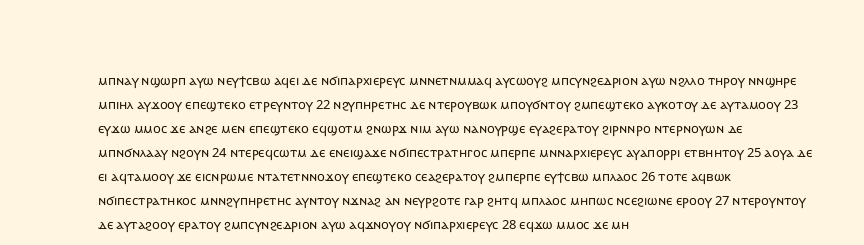ⲙⲡⲛⲁⲩ ⲛϣⲱⲣⲡ ⲁⲩⲱ ⲛⲉⲩϯⲥⲃⲱ ⲁϥⲉⲓ ⲇⲉ ⲛϭⲓⲡⲁⲣⲭⲓⲉⲣⲉⲩⲥ ⲙⲛⲛⲉⲧⲛⲙⲙⲁϥ ⲁⲩⲥⲱⲟⲩϩ ⲙⲡⲥⲩⲛϩⲉⲇⲣⲓⲟⲛ ⲁⲩⲱ ⲛϩⲗⲗⲟ ⲧⲏⲣⲟⲩ ⲛⲛϣⲏⲣⲉ ⲙⲡⲓⲏⲗ ⲁⲩϫⲟⲟⲩ ⲉⲡⲉϣⲧⲉⲕⲟ ⲉⲧⲣⲉⲩⲛⲧⲟⲩ 22 ⲛϩⲩⲡⲏⲣⲉⲧⲏⲥ ⲇⲉ ⲛⲧⲉⲣⲟⲩⲃⲱⲕ ⲙⲡⲟⲩϭⲛⲧⲟⲩ ϩⲙⲡⲉϣⲧⲉⲕⲟ ⲁⲩⲕⲟⲧⲟⲩ ⲇⲉ ⲁⲩⲧⲁⲙⲟⲟⲩ 23 ⲉⲩϫⲱ ⲙⲙⲟⲥ ϫⲉ ⲁⲛϩⲉ ⲙⲉⲛ ⲉⲡⲉϣⲧⲉⲕⲟ ⲉϥϣⲟⲧⲙ ϩⲛⲱⲣϫ ⲛⲓⲙ ⲁⲩⲱ ⲛⲁⲛⲟⲩⲣϣⲉ ⲉⲩⲁϩⲉⲣⲁⲧⲟⲩ ϩⲓⲣⲛⲛⲣⲟ ⲛⲧⲉⲣⲛⲟⲩⲱⲛ ⲇⲉ ⲙⲡⲛϭⲛⲗⲁⲁⲩ ⲛϩⲟⲩⲛ 24 ⲛⲧⲉⲣⲉϥⲥⲱⲧⲙ ⲇⲉ ⲉⲛⲉⲓϣⲁϫⲉ ⲛϭⲓⲡⲉⲥⲧⲣⲁⲧⲏⲅⲟⲥ ⲙⲡⲉⲣⲡⲉ ⲙⲛⲛⲁⲣⲭⲓⲉⲣⲉⲩⲥ ⲁⲩⲁⲡⲟⲣⲣⲓ ⲉⲧⲃⲏⲏⲧⲟⲩ 25 ⲁⲟⲩⲁ ⲇⲉ ⲉⲓ ⲁϥⲧⲁⲙⲟⲟⲩ ϫⲉ ⲉⲓⲥⲛⲣⲱⲙⲉ ⲛⲧⲁⲧⲉⲧⲛⲛⲟϫⲟⲩ ⲉⲡⲉϣⲧⲉⲕⲟ ⲥⲉⲁϩⲉⲣⲁⲧⲟⲩ ϩⲙⲡⲉⲣⲡⲉ ⲉⲩϯⲥⲃⲱ ⲙⲡⲗⲁⲟⲥ 26 ⲧⲟⲧⲉ ⲁϥⲃⲱⲕ ⲛϭⲓⲡⲉⲥⲧⲣⲁⲧⲏⲕⲟⲥ ⲙⲛⲛϩⲩⲡⲏⲣⲉⲧⲏⲥ ⲁⲩⲛⲧⲟⲩ ⲛϫⲛⲁϩ ⲁⲛ ⲛⲉⲩⲣϩⲟⲧⲉ ⲅⲁⲣ ϩⲏⲧϥ ⲙⲡⲗⲁⲟⲥ ⲙⲏⲡⲱⲥ ⲛⲥⲉϩⲓⲱⲛⲉ ⲉⲣⲟⲟⲩ 27 ⲛⲧⲉⲣⲟⲩⲛⲧⲟⲩ ⲇⲉ ⲁⲩⲧⲁϩⲟⲟⲩ ⲉⲣⲁⲧⲟⲩ ϩⲙⲡⲥⲩⲛϩⲉⲇⲣⲓⲟⲛ ⲁⲩⲱ ⲁϥϫⲛⲟⲩⲟⲩ ⲛϭⲓⲡⲁⲣⲭⲓⲉⲣⲉⲩⲥ 28 ⲉϥϫⲱ ⲙⲙⲟⲥ ϫⲉ ⲙⲏ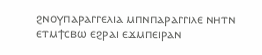ϩⲛⲟⲩⲡⲁⲣⲁⲅⲅⲉⲗⲓⲁ ⲙⲡⲛⲡⲁⲣⲁⲅⲅⲓⲗⲉ ⲛⲏⲧⲛ ⲉⲧⲙϯⲥⲃⲱ ⲉϩⲣⲁⲓ ⲉϫⲙⲡⲉⲓⲣⲁⲛ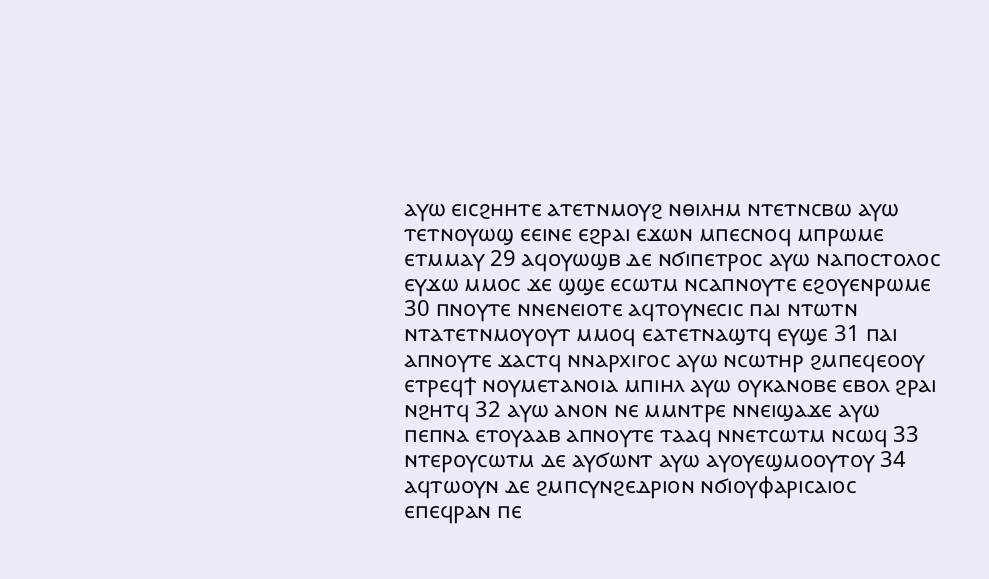ⲁⲩⲱ ⲉⲓⲥϩⲏⲏⲧⲉ ⲁⲧⲉⲧⲛⲙⲟⲩϩ ⲛⲑⲓⲗⲏⲙ ⲛⲧⲉⲧⲛⲥⲃⲱ ⲁⲩⲱ ⲧⲉⲧⲛⲟⲩⲱϣ ⲉⲉⲓⲛⲉ ⲉϩⲣⲁⲓ ⲉϫⲱⲛ ⲙⲡⲉⲥⲛⲟϥ ⲙⲡⲣⲱⲙⲉ ⲉⲧⲙⲙⲁⲩ 29 ⲁϥⲟⲩⲱϣⲃ ⲇⲉ ⲛϭⲓⲡⲉⲧⲣⲟⲥ ⲁⲩⲱ ⲛⲁⲡⲟⲥⲧⲟⲗⲟⲥ ⲉⲩϫⲱ ⲙⲙⲟⲥ ϫⲉ ϣϣⲉ ⲉⲥⲱⲧⲙ ⲛⲥⲁⲡⲛⲟⲩⲧⲉ ⲉϩⲟⲩⲉⲛⲣⲱⲙⲉ 30 ⲡⲛⲟⲩⲧⲉ ⲛⲛⲉⲛⲉⲓⲟⲧⲉ ⲁϥⲧⲟⲩⲛⲉⲥⲓⲥ ⲡⲁⲓ ⲛⲧⲱⲧⲛ ⲛⲧⲁⲧⲉⲧⲛⲙⲟⲩⲟⲩⲧ ⲙⲙⲟϥ ⲉⲁⲧⲉⲧⲛⲁϣⲧϥ ⲉⲩϣⲉ 31 ⲡⲁⲓ ⲁⲡⲛⲟⲩⲧⲉ ϫⲁⲥⲧϥ ⲛⲛⲁⲣⲭⲓⲅⲟⲥ ⲁⲩⲱ ⲛⲥⲱⲧⲏⲣ ϩⲙⲡⲉϥⲉⲟⲟⲩ ⲉⲧⲣⲉϥϯ ⲛⲟⲩⲙⲉⲧⲁⲛⲟⲓⲁ ⲙⲡⲓⲏⲗ ⲁⲩⲱ ⲟⲩⲕⲁⲛⲟⲃⲉ ⲉⲃⲟⲗ ϩⲣⲁⲓ ⲛϩⲏⲧϥ 32 ⲁⲩⲱ ⲁⲛⲟⲛ ⲛⲉ ⲙⲙⲛⲧⲣⲉ ⲛⲛⲉⲓϣⲁϫⲉ ⲁⲩⲱ ⲡⲉⲡⲛⲁ ⲉⲧⲟⲩⲁⲁⲃ ⲁⲡⲛⲟⲩⲧⲉ ⲧⲁⲁϥ ⲛⲛⲉⲧⲥⲱⲧⲙ ⲛⲥⲱϥ 33 ⲛⲧⲉⲣⲟⲩⲥⲱⲧⲙ ⲇⲉ ⲁⲩϭⲱⲛⲧ ⲁⲩⲱ ⲁⲩⲟⲩⲉϣⲙⲟⲟⲩⲧⲟⲩ 34 ⲁϥⲧⲱⲟⲩⲛ ⲇⲉ ϩⲙⲡⲥⲩⲛϩⲉⲇⲣⲓⲟⲛ ⲛϭⲓⲟⲩⲫⲁⲣⲓⲥⲁⲓⲟⲥ ⲉⲡⲉϥⲣⲁⲛ ⲡⲉ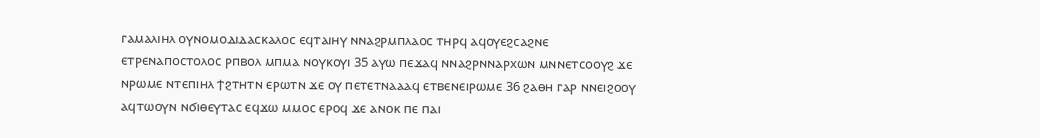ⲅⲁⲙⲁⲗⲓⲏⲗ ⲟⲩⲛⲟⲙⲟⲇⲓⲇⲁⲥⲕⲁⲗⲟⲥ ⲉϥⲧⲁⲓⲏⲩ ⲛⲛⲁϩⲣⲙⲡⲗⲁⲟⲥ ⲧⲏⲣϥ ⲁϥⲟⲩⲉϩⲥⲁϩⲛⲉ ⲉⲧⲣⲉⲛⲁⲡⲟⲥⲧⲟⲗⲟⲥ ⲣⲡⲃⲟⲗ ⲙⲡⲙⲁ ⲛⲟⲩⲕⲟⲩⲓ 35 ⲁⲩⲱ ⲡⲉϫⲁϥ ⲛⲛⲁϩⲣⲛⲛⲁⲣⲭⲱⲛ ⲙⲛⲛⲉⲧⲥⲟⲟⲩϩ ϫⲉ ⲛⲣⲱⲙⲉ ⲛⲧⲉⲡⲓⲏⲗ ϯϩⲧⲏⲧⲛ ⲉⲣⲱⲧⲛ ϫⲉ ⲟⲩ ⲡⲉⲧⲉⲧⲛⲁⲁⲁϥ ⲉⲧⲃⲉⲛⲉⲓⲣⲱⲙⲉ 36 ϩⲁⲑⲏ ⲅⲁⲣ ⲛⲛⲉⲓϩⲟⲟⲩ ⲁϥⲧⲱⲟⲩⲛ ⲛϭⲓⲑⲉⲩⲧⲁⲥ ⲉϥϫⲱ ⲙⲙⲟⲥ ⲉⲣⲟϥ ϫⲉ ⲁⲛⲟⲕ ⲡⲉ ⲡⲁⲓ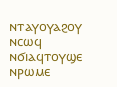ⲛⲧⲁⲩⲟⲩⲁϩⲟⲩ ⲛⲥⲱϥ ⲛϭⲓⲁϥⲧⲟⲩϣⲉ ⲛⲣⲱⲙⲉ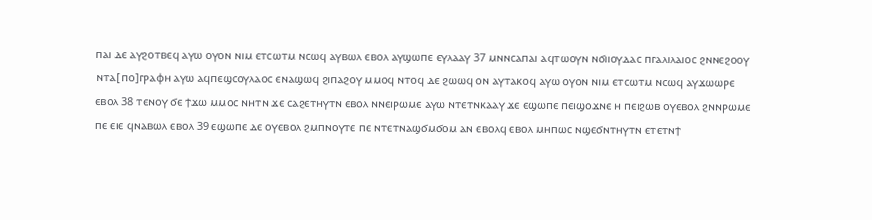ⲡⲁⲓ ⲇⲉ ⲁⲩϩⲟⲧⲃⲉϥ ⲁⲩⲱ ⲟⲩⲟⲛ ⲛⲓⲙ ⲉⲧⲥⲱⲧⲙ ⲛⲥⲱϥ ⲁⲩⲃⲱⲗ ⲉⲃⲟⲗ ⲁⲩϣⲱⲡⲉ ⲉⲩⲗⲁⲁⲩ 37 ⲙⲛⲛⲥⲁⲡⲁⲓ ⲁϥⲧⲱⲟⲩⲛ ⲛϭⲓⲓⲟⲩⲇⲁⲥ ⲡⲅⲁⲗⲓⲗⲁⲓⲟⲥ ϩⲛⲛⲉϩⲟⲟⲩ ⲛⲧⲁ[ⲡⲟ]ⲅⲣⲁⲫⲏ ⲁⲩⲱ ⲁϥⲡⲉϣⲥⲟⲩⲗⲁⲟⲥ ⲉⲛⲁϣⲱϥ ϩⲓⲡⲁϩⲟⲩ ⲙⲙⲟϥ ⲛⲧⲟϥ ⲇⲉ ϩⲱⲱϥ ⲟⲛ ⲁⲩⲧⲁⲕⲟϥ ⲁⲩⲱ ⲟⲩⲟⲛ ⲛⲓⲙ ⲉⲧⲥⲱⲧⲙ ⲛⲥⲱϥ ⲁⲩϫⲱⲱⲣⲉ ⲉⲃⲟⲗ 38 ⲧⲉⲛⲟⲩ ϭⲉ ϯϫⲱ ⲙⲙⲟⲥ ⲛⲏⲧⲛ ϫⲉ ⲥⲁϩⲉⲧⲏⲩⲧⲛ ⲉⲃⲟⲗ ⲛⲛⲉⲓⲣⲱⲙⲉ ⲁⲩⲱ ⲛⲧⲉⲧⲛⲕⲁⲁⲩ ϫⲉ ⲉϣⲱⲡⲉ ⲡⲉⲓϣⲟϫⲛⲉ ⲏ ⲡⲉⲓϩⲱⲃ ⲟⲩⲉⲃⲟⲗ ϩⲛⲛⲣⲱⲙⲉ ⲡⲉ ⲉⲓⲉ ϥⲛⲁⲃⲱⲗ ⲉⲃⲟⲗ 39 ⲉϣⲱⲡⲉ ⲇⲉ ⲟⲩⲉⲃⲟⲗ ϩⲙⲡⲛⲟⲩⲧⲉ ⲡⲉ ⲛⲧⲉⲧⲛⲁϣϭⲙϭⲟⲙ ⲁⲛ ⲉⲃⲟⲗϥ ⲉⲃⲟⲗ ⲙⲏⲡⲱⲥ ⲛϣⲉϭⲛⲧⲏⲩⲧⲛ ⲉⲧⲉⲧⲛϯ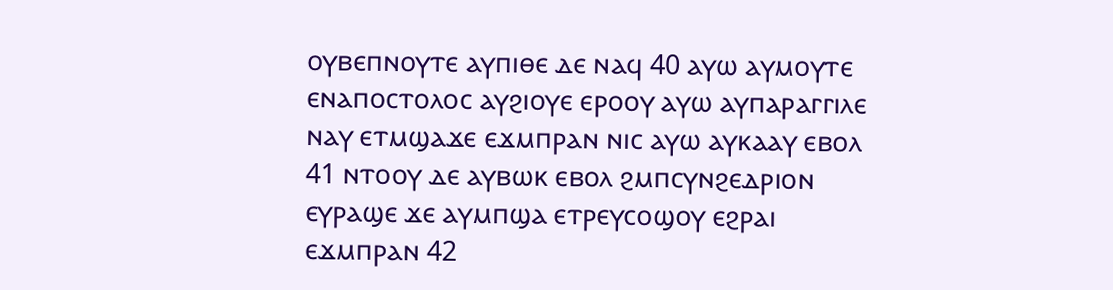ⲟⲩⲃⲉⲡⲛⲟⲩⲧⲉ ⲁⲩⲡⲓⲑⲉ ⲇⲉ ⲛⲁϥ 40 ⲁⲩⲱ ⲁⲩⲙⲟⲩⲧⲉ ⲉⲛⲁⲡⲟⲥⲧⲟⲗⲟⲥ ⲁⲩϩⲓⲟⲩⲉ ⲉⲣⲟⲟⲩ ⲁⲩⲱ ⲁⲩⲡⲁⲣⲁⲅⲅⲓⲗⲉ ⲛⲁⲩ ⲉⲧⲙϣⲁϫⲉ ⲉϫⲙⲡⲣⲁⲛ ⲛⲓⲥ ⲁⲩⲱ ⲁⲩⲕⲁⲁⲩ ⲉⲃⲟⲗ 41 ⲛⲧⲟⲟⲩ ⲇⲉ ⲁⲩⲃⲱⲕ ⲉⲃⲟⲗ ϩⲙⲡⲥⲩⲛϩⲉⲇⲣⲓⲟⲛ ⲉⲩⲣⲁϣⲉ ϫⲉ ⲁⲩⲙⲡϣⲁ ⲉⲧⲣⲉⲩⲥⲟϣⲟⲩ ⲉϩⲣⲁⲓ ⲉϫⲙⲡⲣⲁⲛ 42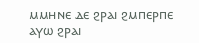ⲙⲙⲏⲛⲉ ⲇⲉ ϩⲣⲁⲓ ϩⲙⲡⲉⲣⲡⲉ ⲁⲩⲱ ϩⲣⲁⲓ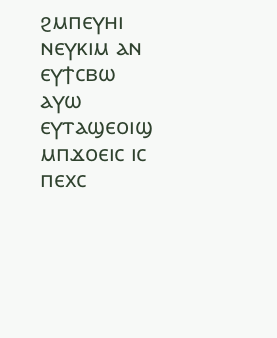ϩⲙⲡⲉⲩⲏⲓ ⲛⲉⲩⲕⲓⲙ ⲁⲛ ⲉⲩϯⲥⲃⲱ ⲁⲩⲱ ⲉⲩⲧⲁϣⲉⲟⲓϣ ⲙⲡϫⲟⲉⲓⲥ ⲓⲥ ⲡⲉⲭⲥ